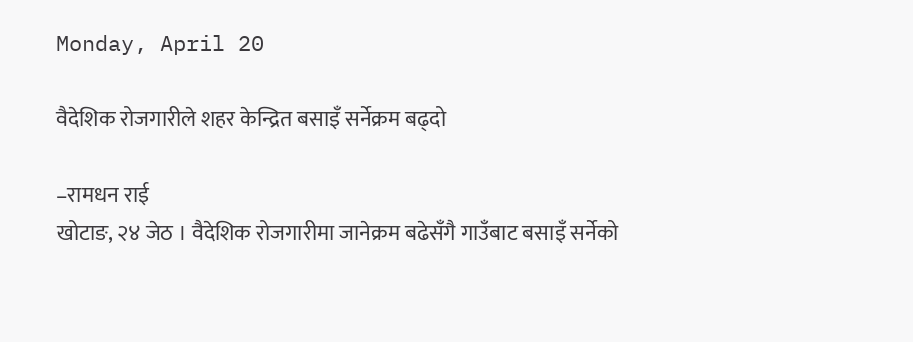Monday, April 20

वैदेशिक रोजगारीले शहर केन्द्रित बसाइँ सर्नेक्रम बढ्दो

–रामधन राई
खोटाङ, २४ जेठ । वैदेशिक रोजगारीमा जानेक्रम बढेसँगै गाउँबाट बसाइँ सर्नेको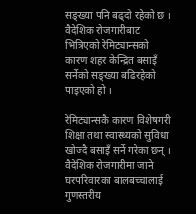सङ्ख्या पनि बढ्दो रहेको छ । वैदेशिक रोजगारीबाट भित्रिएको रेमिट्यान्सको कारण शहर केन्द्रित बसाइँ सर्नेको सङ्ख्या बढिरहेको पाइएको हो ।

रेमिट्यान्सकै कारण विशेषगरी शिक्षा तथा स्वास्थ्यको सुविधा खोज्दै बसाइँ सर्ने गरेका छन् । वैदेशिक रोजगारीमा जाने घरपरिवारका बालबच्चालाई गुणस्तरीय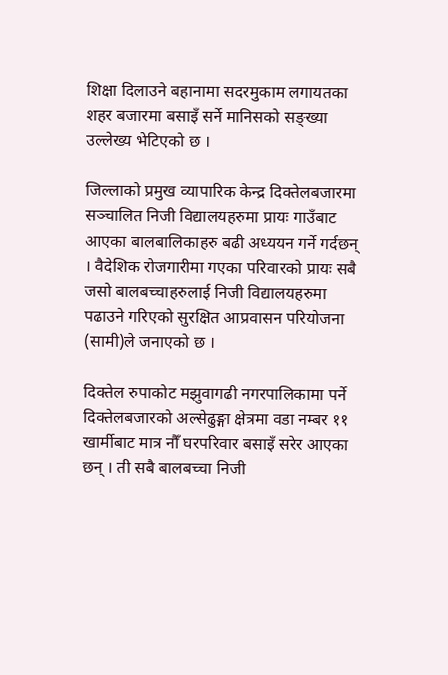शिक्षा दिलाउने बहानामा सदरमुकाम लगायतका शहर बजारमा बसाइँ सर्ने मानिसको सङ्ख्या उल्लेख्य भेटिएको छ ।

जिल्लाको प्रमुख व्यापारिक केन्द्र दिक्तेलबजारमा सञ्चालित निजी विद्यालयहरुमा प्रायः गाउँबाट आएका बालबालिकाहरु बढी अध्ययन गर्ने गर्दछन् । वैदेशिक रोजगारीमा गएका परिवारको प्रायः सबै जसो बालबच्चाहरुलाई निजी विद्यालयहरुमा पढाउने गरिएको सुरक्षित आप्रवासन परियोजना (सामी)ले जनाएको छ ।

दिक्तेल रुपाकोट मझुवागढी नगरपालिकामा पर्ने दिक्तेलबजारको अल्सेढुङ्गा क्षेत्रमा वडा नम्बर ११ खार्मीबाट मात्र नौँ घरपरिवार बसाइँ सरेर आएका छन् । ती सबै बालबच्चा निजी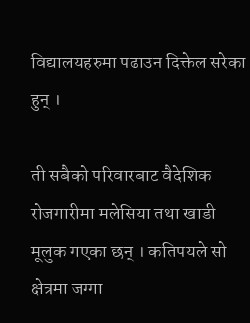विद्यालयहरुमा पढाउन दिक्तेल सरेका हुन् ।

ती सबैको परिवारबाट वैदेशिक रोजगारीमा मलेसिया तथा खाडी मूलुक गएका छन् । कतिपयले सो क्षेत्रमा जग्गा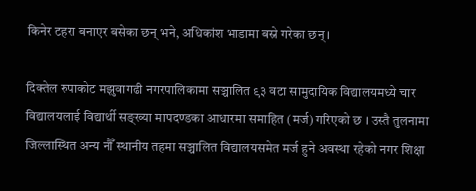किनेर टहरा बनाएर बसेका छन् भने, अधिकांश भाडामा बस्ने गरेका छन् ।

दिक्तेल रुपाकोट मझुवागढी नगरपालिकामा सञ्चालित ९३ वटा सामुदायिक विद्यालयमध्ये चार विद्यालयलाई विद्यार्थी सङ्ख्या मापदण्डका आधारमा समाहित (मर्ज) गरिएको छ । उस्तै तुलनामा जिल्लास्थित अन्य नौँ स्थानीय तहमा सञ्चालित विद्यालयसमेत मर्ज हुने अवस्था रहेको नगर शिक्षा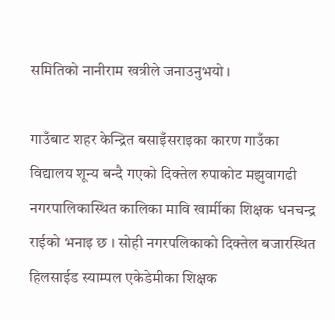समितिको नानीराम खत्रीले जनाउनुभयो ।

गाउँबाट शहर केन्द्रित बसाइँसराइका कारण गाउँका विद्यालय शून्य बन्दै गएको दिक्तेल रुपाकोट मझुवागढी नगरपालिकास्थित कालिका मावि खार्मीका शिक्षक धनचन्द्र राईको भनाइ छ । सोही नगरपलिकाको दिक्तेल बजारस्थित हिलसाईड स्याम्पल एकेडेमीका शिक्षक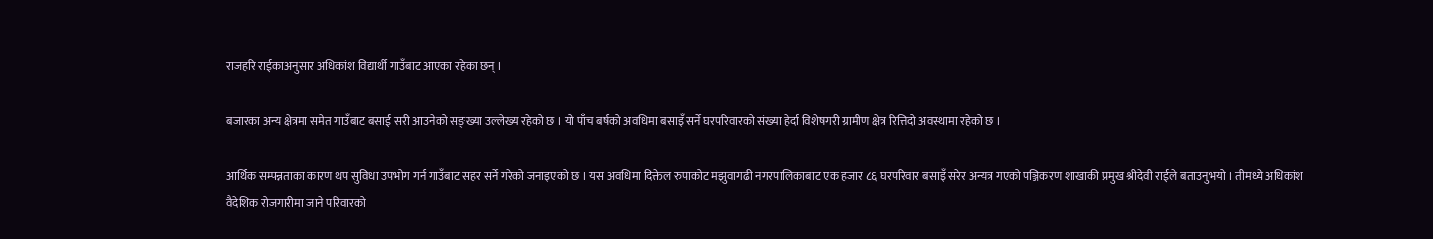राजहरि राईकाअनुसार अधिकांश विद्यार्थी गाउँबाट आएका रहेका छन् ।

बजारका अन्य क्षेत्रमा समेत गाउँबाट बसाई सरी आउनेको सङ्ख्या उल्लेख्य रहेको छ । यो पाँच बर्षको अवधिमा बसाइँ सर्ने घरपरिवारको संख्या हेर्दा विशेषगरी ग्रामीण क्षेत्र रित्तिदो अवस्थामा रहेको छ ।

आर्थिक सम्पन्नताका कारण थप सुविधा उपभोग गर्न गाउँबाट सहर सर्ने गरेको जनाइएको छ । यस अवधिमा दिक्तेल रुपाकोट मझुवागढी नगरपालिकाबाट एक हजार ८६ घरपरिवार बसाइँ सरेर अन्यत्र गएको पञ्जिकरण शाखाकी प्रमुख श्रीदेवी राईले बताउनुभयो । तीमध्ये अधिकांश वैदेशिक रोजगारीमा जाने परिवारको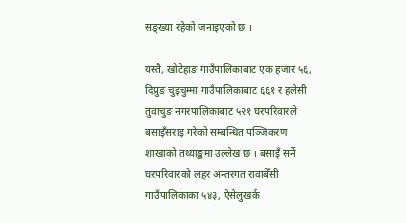सङ्ख्या रहेको जनाइएको छ ।

यस्तै, खोटेहाङ गाउँपालिकाबाट एक हजार ५६, दिप्रुङ चुइचुम्मा गाउँपालिकाबाट ६६१ र हलेसी तुवाचुङ नगरपालिकाबाट ५२१ घरपरिवारले बसाइँसराइ गरेको सम्बन्धित पञ्जिकरण शाखाको तथ्याङ्कमा उल्लेख छ । बसाइँ सर्ने घरपरिवारको लहर अन्तरगत रावाबेँसी गाउँपालिकाका ५४३, ऐसेलुखर्क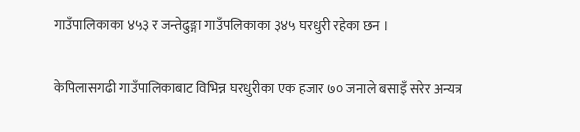गाउँपालिकाका ४५३ र जन्तेढुङ्गा गाउँपलिकाका ३४५ घरधुरी रहेका छन ।

केपिलासगढी गाउँपालिकाबाट विभिन्न घरधुरीका एक हजार ७० जनाले बसाइँ सरेर अन्यत्र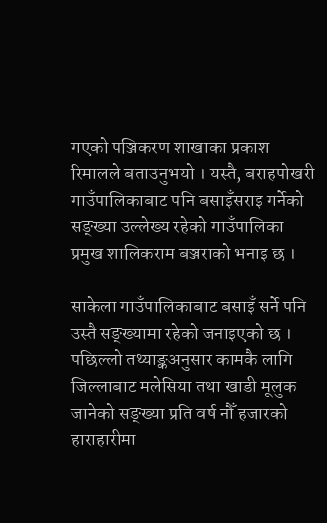गएको पञ्जिकरण शाखाका प्रकाश रिमालले बताउनुभयो । यस्तै, बराहपोखरी गाउँपालिकाबाट पनि बसाइँसराइ गर्नेको सङ्ख्या उल्लेख्य रहेको गाउँपालिका प्रमुख शालिकराम बञ्जराको भनाइ छ ।

साकेला गाउँपालिकाबाट बसाइँ सर्ने पनि उस्तै सङ्ख्यामा रहेको जनाइएको छ । पछिल्लो तथ्याङ्कअनुसार कामकै लागि जिल्लाबाट मलेसिया तथा खाडी मूलुक जानेको सङ्ख्या प्रति वर्ष नौँ हजारको हाराहारीमा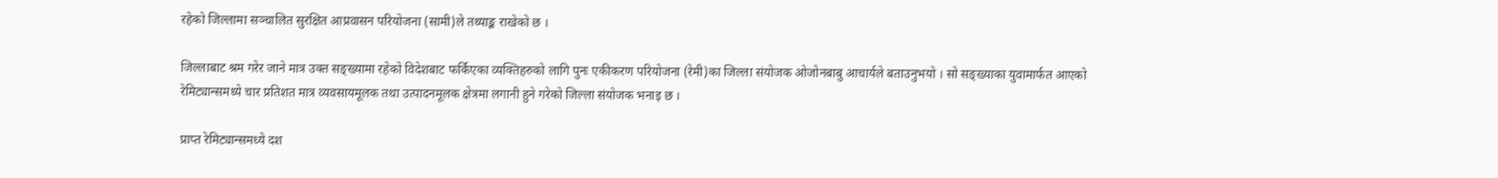रहेको जिल्लामा सञ्चालित सुरक्षित आप्रवासन परियोजना (सामी)ले तथ्याङ्क राखेको छ ।

जिल्लाबाट श्रम गरेर जाने मात्र उक्त सङ्ख्यामा रहेको विदेशबाट फर्किएका व्यक्तिहरुको लागि पुनः एकीकरण परियोजना (रेमी)का जिल्ला संयोजक ओजोनबाबु आचार्यले बताउनुभयो । सो सङ्ख्याका युवामार्फत आएको रेमिट्यान्समध्ये चार प्रतिशत मात्र व्यवसायमूलक तथा उत्पादनमूलक क्षेत्रमा लगानी हुने गरेको जिल्ला संयोजक भनाइ छ ।

प्राप्त रेमिट्यान्समध्ये दश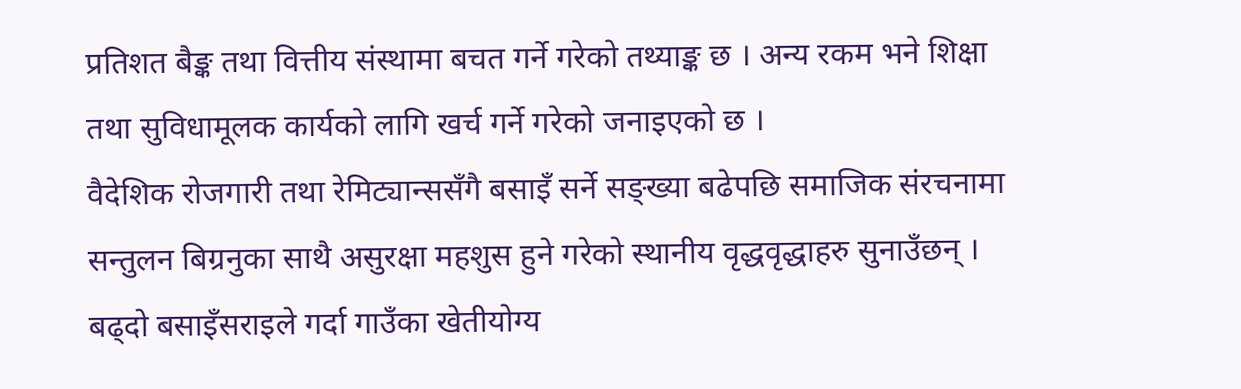प्रतिशत बैङ्क तथा वित्तीय संस्थामा बचत गर्ने गरेको तथ्याङ्क छ । अन्य रकम भने शिक्षा तथा सुविधामूलक कार्यको लागि खर्च गर्ने गरेको जनाइएको छ ।
वैदेशिक रोजगारी तथा रेमिट्यान्ससँगै बसाइँ सर्ने सङ्ख्या बढेपछि समाजिक संरचनामा सन्तुलन बिग्रनुका साथै असुरक्षा महशुस हुने गरेको स्थानीय वृद्धवृद्धाहरु सुनाउँछन् । बढ्दो बसाइँसराइले गर्दा गाउँका खेतीयोग्य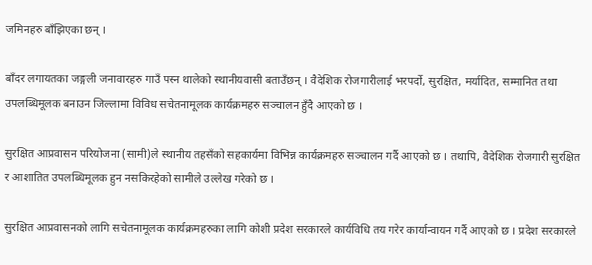जमिनहरु बाँझिएका छन् ।

बाँदर लगायतका जङ्गली जनावारहरु गाउँ पस्न थालेको स्थानीयवासी बताउँछन् । वैदेशिक रोजगारीलाई भरपर्दो, सुरक्षित, मर्यादित, सम्मानित तथा उपलब्धिमूलक बनाउन जिल्लामा विविध सचेतनामूलक कार्यक्रमहरु सञ्चालन हुँदै आएको छ ।

सुरक्षित आप्रवासन परियोजना (सामी)ले स्थानीय तहसँको सहकार्यमा विभिन्न कार्यक्रमहरु सञ्चालन गर्दै आएको छ । तथापि, वैदेशिक रोजगारी सुरक्षित र आशातित उपलब्धिमूलक हुन नसकिरहेको सामीले उल्लेख गरेको छ ।

सुरक्षित आप्रवासनको लागि सचेतनामूलक कार्यक्रमहरुका लागि कोशी प्रदेश सरकारले कार्यविधि तय गरेर कार्यान्वायन गर्दै आएको छ । प्रदेश सरकारले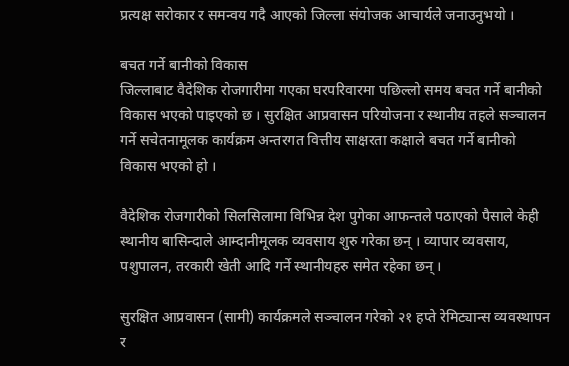प्रत्यक्ष सरोकार र समन्वय गदै आएको जिल्ला संयोजक आचार्यले जनाउनुभयो ।

बचत गर्ने बानीको विकास
जिल्लाबाट वैदेशिक रोजगारीमा गएका घरपरिवारमा पछिल्लो समय बचत गर्ने बानीको विकास भएको पाइएको छ । सुरक्षित आप्रवासन परियोजना र स्थानीय तहले सञ्चालन गर्ने सचेतनामूलक कार्यक्रम अन्तरगत वित्तीय साक्षरता कक्षाले बचत गर्ने बानीको विकास भएको हो ।

वैदेशिक रोजगारीको सिलसिलामा विभिन्न देश पुगेका आफन्तले पठाएको पैसाले केही स्थानीय बासिन्दाले आम्दानीमूलक व्यवसाय शुरु गरेका छन् । व्यापार व्यवसाय, पशुपालन, तरकारी खेती आदि गर्ने स्थानीयहरु समेत रहेका छन् ।

सुरक्षित आप्रवासन (सामी) कार्यक्रमले सञ्चालन गरेको २१ हप्ते रेमिट्यान्स व्यवस्थापन र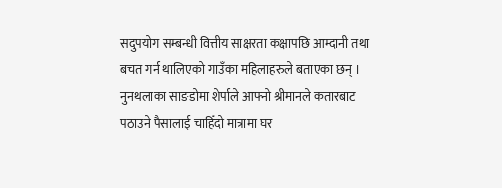सदुपयोग सम्बन्धी वित्तीय साक्षरता कक्षापछि आम्दानी तथा बचत गर्न थालिएको गाउँका महिलाहरुले बताएका छन् । नुनथलाका साङडोमा शेर्पाले आफ्नो श्रीमानले कतारबाट पठाउने पैसालाई चाहिँदो मात्रामा घर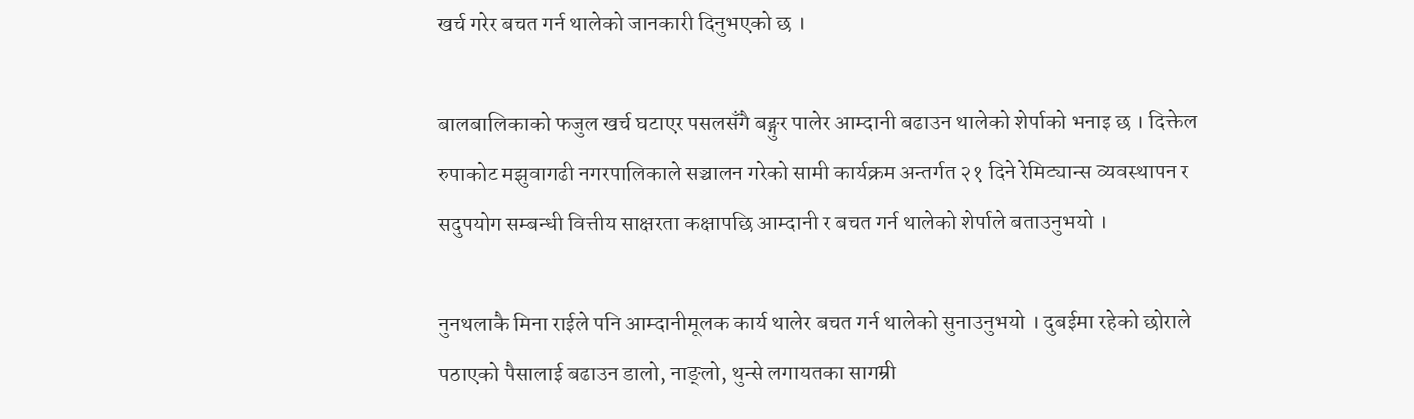खर्च गरेर बचत गर्न थालेको जानकारी दिनुभएको छ ।

बालबालिकाको फजुल खर्च घटाएर पसलसँगै बङ्गुर पालेर आम्दानी बढाउन थालेको शेर्पाको भनाइ छ । दिक्तेल रुपाकोट मझुवागढी नगरपालिकाले सञ्चालन गरेको सामी कार्यक्रम अन्तर्गत २१ दिने रेमिट्यान्स व्यवस्थापन र सदुपयोग सम्बन्धी वित्तीय साक्षरता कक्षापछि आम्दानी र बचत गर्न थालेको शेर्पाले बताउनुभयो ।

नुनथलाकै मिना राईले पनि आम्दानीमूलक कार्य थालेर बचत गर्न थालेको सुनाउनुभयो । दुबईमा रहेको छोराले पठाएको पैसालाई बढाउन डालो, नाङ्लो, थुन्से लगायतका सागम्री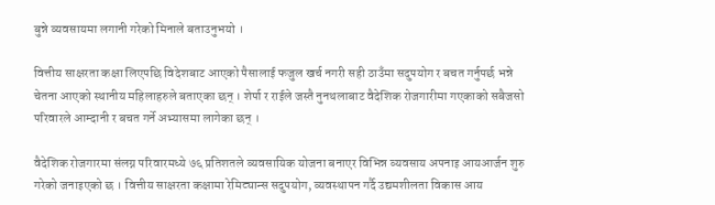बुन्ने व्यवसायमा लगानी गरेको मिनाले बताउनुभयो ।

वित्तीय साक्षरता कक्षा लिएपछि विदेशबाट आएको पैसालाई फजुल खर्च नगरी सही ठाउँमा सदुपयोग र बचत गर्नुपर्छ भन्ने चेतना आएको स्थानीय महिलाहरुले बताएका छन् । शेर्पा र राईले जस्तै नुनथलाबाट वैदेशिक रोजगारीमा गएकाको सबैजसो परिवारले आम्दानी र बचत गर्ने अभ्यासमा लागेका छन् ।

वैदेशिक रोजगारमा संलग्न परिवारमध्ये ७६ प्रतिशतले व्यवसायिक योजना बनाएर विभिन्न व्यवसाय अपनाइ आयआर्जन शुरु गरेको जनाइएको छ । वित्तीय साक्षरता कक्षामा रेमिट्यान्स सदुपयोग, व्यवस्थापन गर्दै उद्यमशीलता विकास आय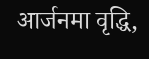आर्जनमा वृद्धि,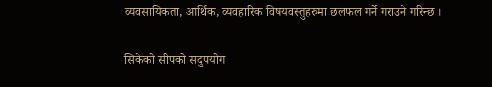व्यवसायिकता, आर्थिक, व्यवहारिक विषयवस्तुहरुमा छलफल गर्ने गराउने गरिन्छ ।

सिकेको सीपको सदुपयोग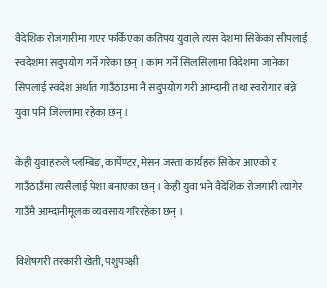वैदेशिक रोजगारीमा गएर फर्किएका कतिपय युवाले त्यस देशमा सिकेका सीपलाई स्वदेशमा सदुपयोग गर्ने गरेका छन् । काम गर्ने सिलसिलामा विदेशमा जानेका सिपलाई स्वदेश अर्थात गाउँठाउमा नै सदुपयोग गरी आम्दानी तथा स्वरोगार बन्ने युवा पनि जिल्लामा रहेका छन् ।

केही युवाहरुले प्लम्बिङ, कार्पेण्टर, मेसन जस्ता कार्यहरु सिकेर आएको र गाउँठाउँमा त्यसैलाई पेशा बनाएका छन् । केही युवा भने वैदेशिक रोजगारी त्यागेर गाउँमै आम्दानीमूलक व्यवसाय गरिरहेका छन् ।

विशेषगरी तरकारी खेती, पशुपञ्क्षी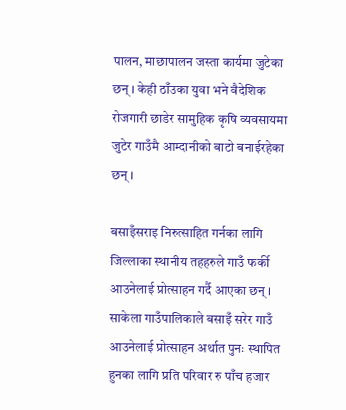पालन, माछापालन जस्ता कार्यमा जुटेका छन् । केही ठाँउका युवा भने वैदेशिक रोजगारी छाडेर सामुहिक कृषि व्यवसायमा जुटेर गाउँमै आम्दानीको बाटो बनाईरहेका छन् ।

बसाइँसराइ निरुत्साहित गर्नका लागि जिल्लाका स्थानीय तहहरुले गाउँ फर्की आउनेलाई प्रोत्साहन गर्दै आएका छन् । साकेला गाउँपालिकाले बसाइँ सरेर गाउँ आउनेलाई प्रोत्साहन अर्थात पुनः स्थापित हुनका लागि प्रति परिवार रु पाँच हजार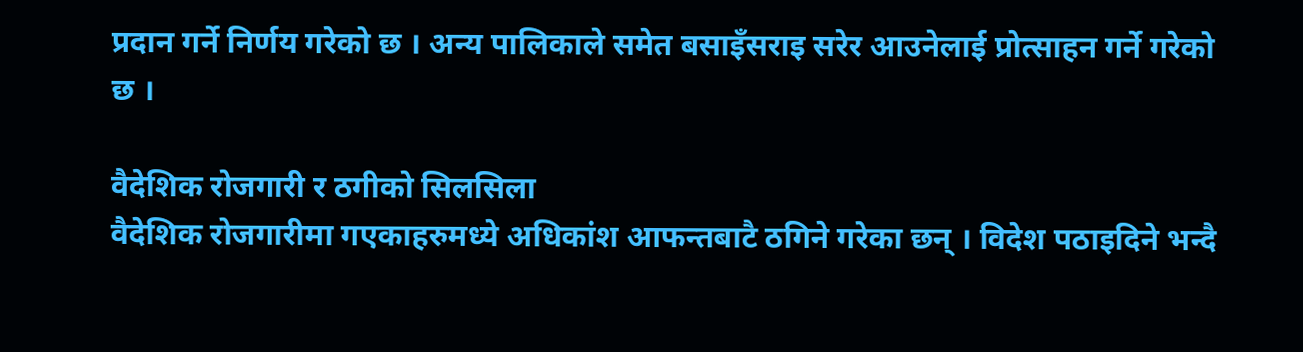प्रदान गर्ने निर्णय गरेको छ । अन्य पालिकाले समेत बसाइँसराइ सरेर आउनेलाई प्रोत्साहन गर्ने गरेको छ ।

वैदेशिक रोजगारी र ठगीको सिलसिला
वैदेशिक रोजगारीमा गएकाहरुमध्ये अधिकांश आफन्तबाटै ठगिने गरेका छन् । विदेश पठाइदिने भन्दै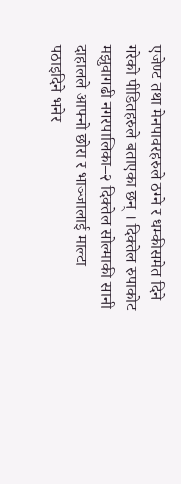एजेण्ट तथा मेनपावरहरुले ठग्ने र धम्कीसमेत दिने गरेको पीडितहरुले बताएका छन् । दिक्तेल रुपाकोट मझुवागढी नगरपालिका–२ दिक्तेल सोल्माकी सानी दाहालले आफ्नो छोरा र भाञ्जालाई माल्टा पठाइदिने भनेर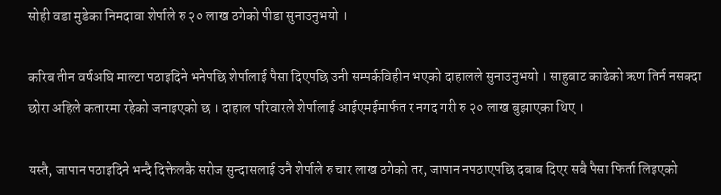सोही वडा मुडेका निमदावा शेर्पाले रु २० लाख ठगेको पीडा सुनाउनुभयो ।

करिब तीन वर्षअघि माल्टा पठाइदिने भनेपछि शेर्पालाई पैसा दिएपछि उनी सम्पर्कविहीन भएको दाहालले सुनाउनुभयो । साहुबाट काढेको ऋण तिर्न नसक्दा छोरा अहिले कतारमा रहेको जनाइएको छ । दाहाल परिवारले शेर्पालाई आईएमईमार्फत र नगद गरी रु २० लाख बुझाएका थिए ।

यस्तै, जापान पठाइदिने भन्दै दिक्तेलकै सरोज सुन्दासलाई उनै शेर्पाले रु चार लाख ठगेको तर, जापान नपठाएपछि दबाब दिएर सबै पैसा फिर्ता लिइएको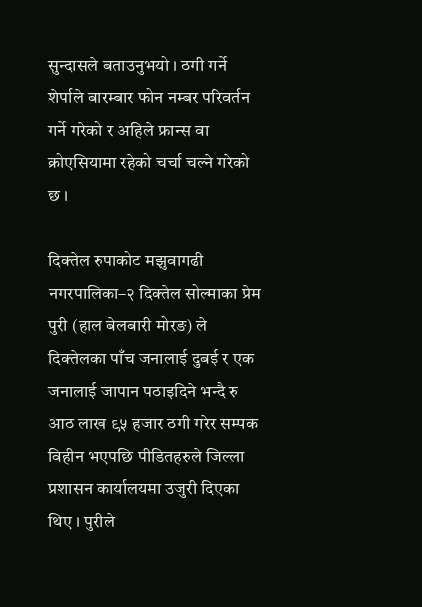सुन्दासले बताउनुभयो । ठगी गर्ने शेर्पाले बारम्बार फोन नम्बर परिवर्तन गर्ने गरेको र अहिले फ्रान्स वा क्रोएसियामा रहेको चर्चा चल्ने गरेको छ ।

दिक्तेल रुपाकोट मझुवागढी नगरपालिका–२ दिक्तेल सोल्माका प्रेम पुरी (हाल बेलबारी मोरङ) ले दिक्तेलका पाँच जनालाई दुबई र एक जनालाई जापान पठाइदिने भन्दै रु आठ लाख ९५ हजार ठगी गरेर सम्पक विहीन भएपछि पीडितहरुले जिल्ला प्रशासन कार्यालयमा उजुरी दिएका थिए । पुरीले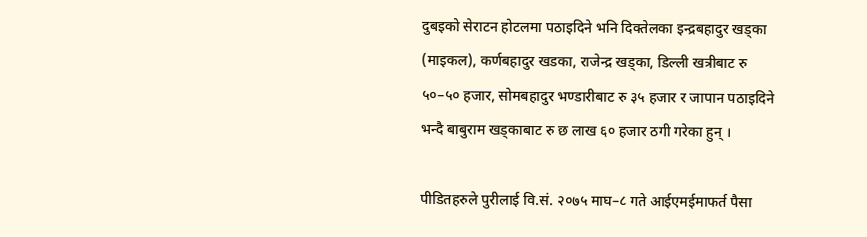दुबइको सेराटन होटलमा पठाइदिने भनि दिक्तेलका इन्द्रबहादुर खड्का (माइकल), कर्णबहादुर खडका, राजेन्द्र खड्का, डिल्ली खत्रीबाट रु ५०–५० हजार, सोमबहादुर भण्डारीबाट रु ३५ हजार र जापान पठाइदिने भन्दै बाबुराम खड्काबाट रु छ लाख ६० हजार ठगी गरेका हुन् ।

पीडितहरुले पुरीलाई वि.सं. २०७५ माघ–८ गते आईएमईमाफर्त पैसा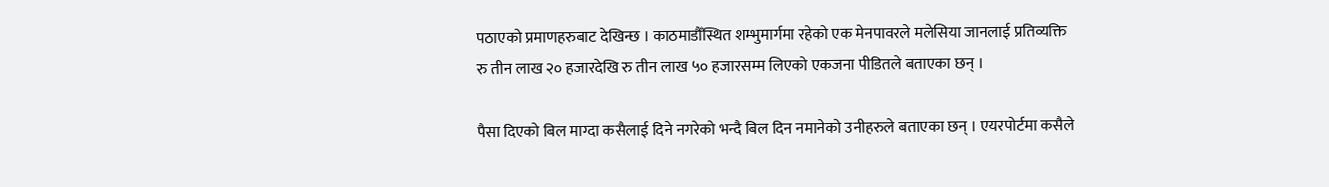पठाएको प्रमाणहरुबाट देखिन्छ । काठमाडौँस्थित शम्भुमार्गमा रहेको एक मेनपावरले मलेसिया जानलाई प्रतिव्यक्ति रु तीन लाख २० हजारदेखि रु तीन लाख ५० हजारसम्म लिएको एकजना पीडितले बताएका छन् ।

पैसा दिएको बिल माग्दा कसैलाई दिने नगरेको भन्दै बिल दिन नमानेको उनीहरुले बताएका छन् । एयरपोर्टमा कसैले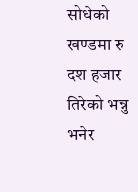सोधेको खण्डमा रु दश हजार तिरेको भन्नु भनेर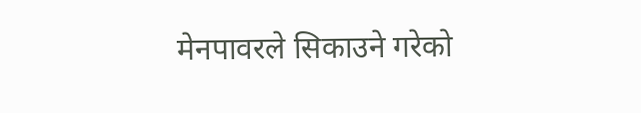मेनपावरले सिकाउने गरेको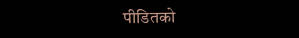पीडितको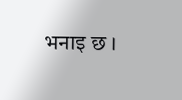भनाइ छ ।